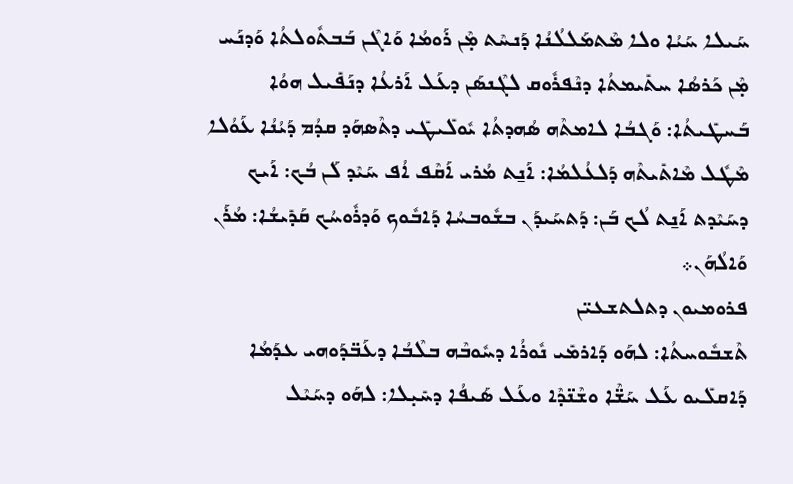ܚܰܝܠܐ ܚܰܝܳܐ ܘܠܐ ܡܶܬܡܰܠܠܳܢܳܐ ܕܰܢܚܶܬ ܡ̣ܶܢ ܪܰܘܡܳܐ ܘܰܐܓܶܢ ܒܰܒܬܽܘܠܬܳܐ ܘܰܕܢܰܚ ܡ̣ܶܢ ܟܰܪܣܳܐ ܚܬܺܝܡܬܳܐ ܕܢܶܦܪܽܘܩ ܠܓܶܢܣܰܢ ܕܥܰܠ ܐܰܪܥܳܐ ܕܢܰܦܺܝܠ ܗܘܳܐ ܒܰܚܛܺܝܬܳܐ: ܘܰܓܒܳܐ ܠܐܡܬܶܗ ܣܳܗܕܬܳܐ ܝܽܘܠܺܝܛܺܝ ܕܬܶܣܗܰܕ ܩܕܳܡ ܕܰܝܳܢܳܐ ܥܰܘܳܠܐ ܡܶܛܽܠ ܡܶܐܬܺܝܬܶܗ ܕܰܠܥܳܠܡܳܐ: ܐܰܢ̱ܬ ܡܳܪܝ ܐܰܩܶܦ ܐܳܦ ܚܰܝܶܕ ܠܰܢ ܒܳܟ: ܐܰܝܟ ܕܚܰܝܶܕܬ ܐܰܢ̱ܬ ܠܳܟ ܒܰܢ: ܕܰܬܚܰܝܕܰܢ ܒܫܽܘܒܚܳܐ ܕܰܐܒܽܘܟ ܘܰܕܪܽܘܚܳܟ ܩܰܕܺܝܫܳܐ: ܡܳܪܰܢ ܘܰܐܠܳܗܰܢ܀
ܦܪܘܡܝܘܢ ܕܬܠܬܫܥܝ̈ܢ
ܬܶܫܒܽܘܚܬܳܐ: ܠܗܰܘ ܕܰܐܪܡܺܝ ܢܽܘܪܳܐ ܕܚܽܘܒܶܗ ܒܠܶܒܳܐ ܕܥܰܒ̈ܕܰܘܗܝ ܥܕܰܡܳܐ ܕܰܐܩܠܺܝܘ ܥܰܠ ܚܰܫ̈ܶܐ ܘܫܶܢ̈ܕܶܐ ܘܥܰܠ ܣܰܝܦܳܐ ܕܚܺܝ̣ܠܐ: ܠܗܰܘ ܕܚܰܝܶܠ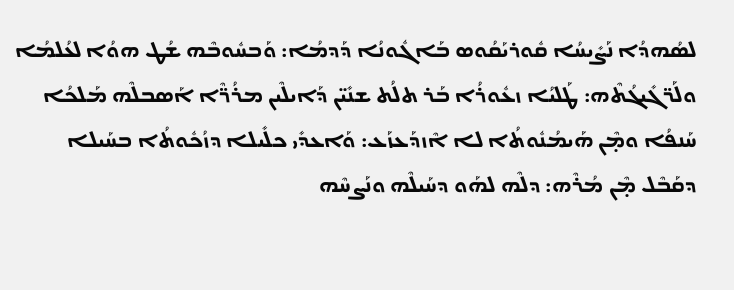ܠܣܳܗܕܳܐ ܢܰܨܺܝܚܳܐ ܩܽܘܪܝܰܩܳܘܣ ܒܰܐܓܽܘܢܳܐ ܕܰܕܡܳܐ: ܘܰܒܚܽܘܒܶܗ ܫܳܛ ܗܘܳܐ ܠܥܳܠܡܳܐ ܘܠܰܪ̈ܓܺܝܓܳܬܶܗ: ܛܰܠܝܳܐ ܙܥܽܘܪܳܐ ܒܰܪ ܬܠܳܬ ܫܢܺܝ̈ܢ ܕܰܐܝܠܶܝܢ ܡܪܳܪ̈ܶܐ ܐܰܣܒܠܶܗ ܡܰܠܟܳܐ ܚܰܢܦܳܐ ܘܡ̣ܶܢ ܗܰܝܡܳܢܽܘܬܳܐ ܠܐ ܐܶܙܕܰܥܙܰܥ: ܘܰܐܥܕܺܝ ܟܠܺܝܠܐ ܕܙܳܟܽܘܬܳܐ ܒܚܰܝܠܐ ܕܩܰܒܶܠ ܡ̣ܶܢ ܡܳܪܶܗ: ܕܠܶܗ ܠܗܰܘ ܕܚܰܝܠܶܗ ܘܢܰܨܚܶܗ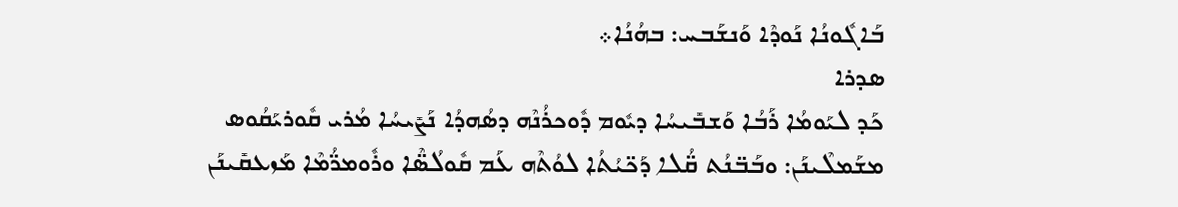ܒܰܐܓܽܘܢܳܐ ܢܰܘܕܶܐ ܘܰܢܫܰܒܚ: ܒܗܳܢܳܐ܀
ܣܕܪܐ
ܟܰܕ ܠܝܰܘܡܳܐ ܪܰܒܳܐ ܘܰܫܒܺܝܚܳܐ ܕܝܽܘܡ ܕܽܘܟܪܳܢܶܗ ܕܣܳܗܕܳܐ ܢܰܨܺܝܚܳܐ ܡܳܪܝ ܩܽܘܪܝܰܩܳܘܣ ܡܫܰܡܠܶܝܢܰܢ: ܘܒܰܒ̈ܢܳܬ ܩ̈ܳܠܐ ܕܰܟ̈ܝܳܬܳܐ ܠܘܳܬܶܗ ܥܰܡ ܩܽܘܠܳܣ̈ܶܐ ܘܪܽܘܡܪ̈ܳܡܶܐ ܡܰܙܥܩܺܝܢܰܢ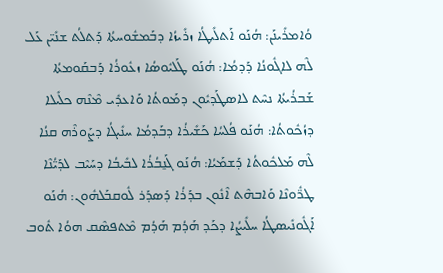ܘܳܐܡܪܺܝܢܰܢ: ܗܳܢܰܘ ܐܰܬܠܺܝܛܳܐ ܙܪܺܝܙܳܐ ܕܒܰܡܫܽܘܚܬܳܐ ܕܰܬܠܳܬ ܫܢܺܝ̈ܢ ܥܰܠ ܠܶܗ ܠܐܓܽܘܢܳܐ ܕܰܕܡܳܐ: ܗܳܢܰܘ ܛܰܠܝܽܘܣܳܐ ܙܥܽܘܪܳܐ ܕܰܒܩܰܘܡܬܳܐ ܫܰܒܪܳܝܬܳܐ ܢܚܶܬ ܠܐܣܛܰܕܝܽܘܢ ܕܡܰܘܬܳܐ ܘܰܐܥܕܺܝ ܡܶܢܶܗ ܟܠܺܝܠܐ ܕܙܳܟܽܘܬܳܐ: ܗܳܢܰܘ ܦܳܠܚܳܐ ܟܰܫܺܝܪܳܐ ܕܒܰܕܡܳܐ ܚܢܺܝܓܳܐ ܕܨܰܘܪܶܗ ܩܢܳܐ ܠܶܗ ܡܰܠܟܽܘܬܳܐ ܕܰܫܡܰܝܳܐ: ܗܳܢܰܘ ܓܰܢ̱ܒܳܪܳܐ ܠܒܺܝܒܳܐ ܕܚܰܝܶܒ ܠܕܰܝ̈ܳܢܶܐ ܛܪ̈ܽܘܢܶܐ ܘܰܐܒܗܶܬ ܐܶܢܽܘܢ ܒܕܰܪܳܐ ܕܰܣܕܰܪ ܠܽܘܩܒܰܠܗܽܘܢ: ܗܳܢܰܘ ܐܰܓܽܘܢܺܝܣܛܳܐ ܚܠܺܝܨܳܐ ܕܟܰܕ ܗܰܕܳܡ ܗܰܕܳܡ ܡܶܬܦܣܶܩ ܗܘܳܐ ܬܽܘܒ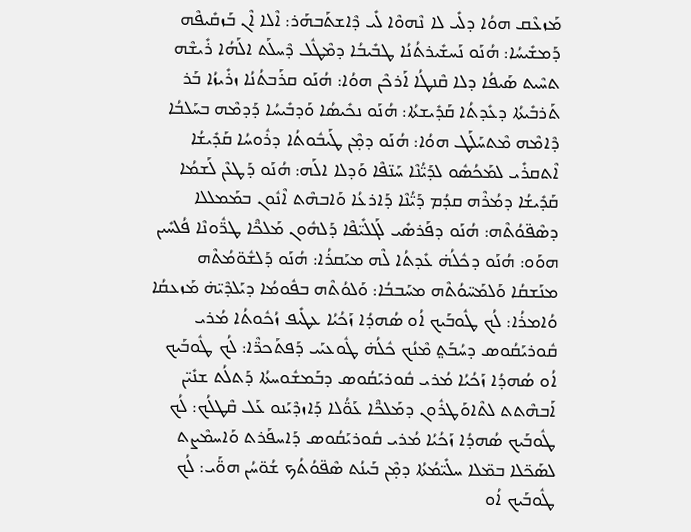ܡܰܙܥܶܩ ܗܘܳܐ ܕܠܺܝ ܠܐ ܢܶܗܘܶܐ ܠܺܝ ܕܶܐܫܬܰܒܗܰܪ: ܐܶܠܐ ܐܶܢ ܒܰܙܩܺܝܦܶܗ ܕܰܡܫܺܝܚܳܐ: ܗܳܢܰܘ ܢܰܚܫܺܝܪܬܳܢܳܐ ܛܒܺܝܒܳܐ ܕܡܶܛܽܠ ܕܶܚܠܰܬ ܐܠܰܗܳܐ ܪܺܝܫܶܗ ܬܚܶܝܬ ܣܰܝܦܳܐ ܕܠܐ ܩܶܢܛܳܐ ܐܰܪܟܶܢ ܗܘܳܐ: ܗܳܢܰܘ ܩܪܰܒܬܳܢܳܐ ܙܪܺܝܙܳܐ ܒܰܪ ܬܰܪܒܺܝܬܳܐ ܕܥܺܕܬܳܐ ܩܰܕܺܝܫܬܳܐ: ܗܳܢܰܘ ܢܟܺܝܣܳܐ ܘܰܕܒܺܝܚܳܐ ܕܰܕܡܶܗ ܒܚܰܠܒܳܐ ܕܶܐܡܶܗ ܡܶܬܚܰܠܰܛ ܗܘܳܐ: ܗܳܢܰܘ ܕܡ̣ܶܢ ܛܰܝܒܽܘܬܳܐ ܕܪܽܘܚܳܐ ܩܰܕܺܝܫܳܐ ܐܶܬܩܪܺܝ ܠܡܰܟܳܣܽܘ ܠܕܰܝ̈ܳܢܶܐ ܚܰܢ̈ܦܶܐ ܘܰܕܠܐ ܐܠܰܗ: ܗܳܢܰܘ ܕܰܛܥܶܢ ܠܰܫܡܳܐ ܩܰܕܺܝܫܳܐ ܕܡܳܪܶܗ ܩܕܳܡ ܕܰܝ̈ܳܢܶܐ ܕܰܐܪܥܳܐ ܘܰܐܒܗܶܬ ܐܶܢܽܘܢ ܒܡܰܡܠܠܐ ܕܣܶܦ̈ܘܳܬܶܗ: ܗܳܢܰܘ ܕܦܰܪܣܺܝ ܠܰܓܠܺܝ̈ܦܶܐ ܕܰܠܗܽܘܢ ܡܰܠܟ̈ܶܐ ܛܪ̈ܽܘܢܶܐ ܦܳܠܚܺܝܢ ܗܘܰܘ: ܗܳܢܰܘ ܕܟܽܠܳܗ̇ ܥܺܕܬܳܐ ܠܶܗ ܡܝܰܩܪܳܐ: ܗܳܢܰܘ ܕܰܠܫܽܘ̈ܡܳܬܶܗ ܡܢܰܫܩܳܐ ܘܰܠܡܰܚ̈ܘܳܬܶܗ ܡܚܰܒܒܳܐ: ܘܰܠܘܳܬܶܗ ܒܦܽܘܡܳܐ ܕܝܰܠܕܶܝ̈ܗ̇ ܡܰܙܥܩܳܐ ܘܳܐܡܪܳܐ: ܠܳܟ ܛܽܘܒܰܝܟ ܐܳܘ ܣܳܗܕܳܐ ܙܰܟܳܝܳܐ ܥܛܺܝܦ ܙܳܟܽܘܬܳܐ ܡܳܪܝ ܩܽܘܪܝܰܩܳܘܣ ܕܚܳܒܰܬ݀ ܡܶܢܳܟ ܟܽܠܳܗ̇ ܛܽܘܥܝܰܝ ܕܰܦܬܰܟܪ̈ܶܐ: ܠܳܟ ܛܽܘܒܰܝܟ ܐܳܘ ܣܳܗܕܳܐ ܙܰܟܳܝܳܐ ܡܳܪܝ ܩܽܘܪܝܰܩܳܘܣ ܕܒܰܡܫܽܘܚܬܳܐ ܕܰܬܠܳܬ ܫܢܺܝ̈ܢ ܐܰܒܗܶܬܬ ܠܬܶܐܘܰܛܪܽܘܢ ܕܡܰܠܟ̈ܶܐ ܥܰܘ̈ܳܠܐ ܕܰܐܙܕܶܝܰܢܘ ܥܰܠ ܩܶܛܠܳܟ: ܠܳܟ ܛܽܘܒܰܝܟ ܣܳܗܕܳܐ ܙܰܟܳܝܳܐ ܡܳܪܝ ܩܽܘܪܝܰܩܳܘܣ ܕܰܐܚܦܰܪܬ ܘܰܐܚܡܶܨܬ ܠܣܰܟ̈ܠܐ ܒܡ̈ܠܐ ܚܠܺܝ̈ܡܳܬܳܐ ܕܡ̣ܶܢ ܒܰܝܢܳܬ ܣܶܦ̈ܘܳܬܳܟ ܫܳܘ̈ܚܳܢ ܗܘ̈ܰܝ: ܠܳܟ ܛܽܘܒܰܝܟ ܐܳܘ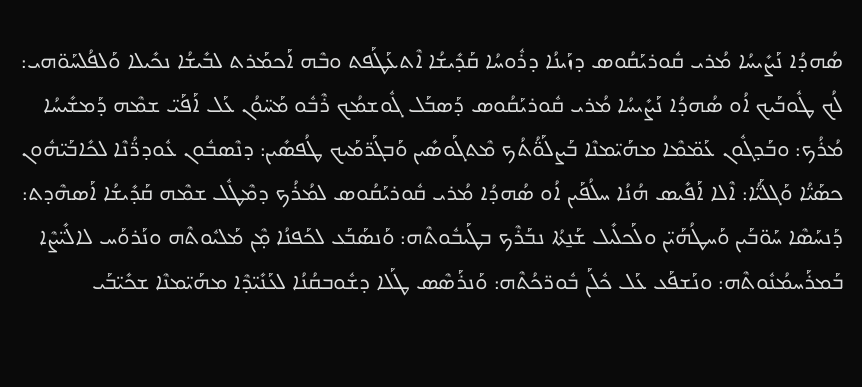ܣܳܗܕܳܐ ܢܰܨܺܝܚܳܐ ܡܳܪܝ ܩܽܘܪܝܰܩܳܘܣ ܕܙܰܝܢܳܐ ܕܪܽܘܚܳܐ ܩܰܕܺܝܫܳܐ ܐܶܬܥܰܛܰܦܬ ܘܒܶܗ ܐܰܟܡܰܪܬ ܠܒܺܝܫܳܐ ܢܟܺܝܠܐ ܘܰܠܦܳܠܚܰܘ̈ܗܝ: ܠܳܟ ܛܽܘܒܰܝܟ ܐܳܘ ܣܳܗܕܳܐ ܢܰܨܺܝܚܳܐ ܡܳܪܝ ܩܽܘܪܝܰܩܳܘܣ ܕܰܣܒܰܠ ܓܽܘܫܡܳܟ ܪܶܒܽܘ ܡܰܚ̈ܘܳܢ ܥܰܠ ܐܰܦܰܝ̈ ܫܡܶܗ ܕܰܡܫܺܝܚܳܐ ܡܳܪܳܟ: ܘܒܰܕܓܽܘܢ ܥܰܡ̈ܡܶܐ ܡܗܰܝ̈ܡܢܶܐ ܒܰܨܠܰܘ̈ܳܬܳܟ ܡܶܬܓܰܘܣܺܝܢ ܘܰܒܓܰܪ̈ܡܰܝܟ ܛܳܦܣܺܝܢ: ܕܢܶܣܒܽܘܢ ܥܽܘܕܪ̈ܳܢܶܐ ܠܟܺܐܒܰܝ̈ܗܽܘܢ ܟܣܰܝ̈ܳܐ ܘܰܓܠܰܝ̈ܳܐ: ܐܶܠܐ ܐܰܦܺܝܣ ܗܳܢܳܐ ܚܠܳܦܰܝܢ ܐܳܘ ܣܳܗܕܳܐ ܡܳܪܝ ܩܽܘܪܝܰܩܳܘܣ ܠܡܳܪܳܟ ܕܡܶܛܽܠ ܫܡܶܗ ܩܰܕܺܝܫܳܐ ܐܰܣܗܶܕܬ: ܕܰܢܚܰܣܶܐ ܚܰܘ̈ܒܰܝܢ ܘܰܚܛܳܗܰܝ̈ܢ ܘܠܰܟܠܺܝܠ ܫܰܢ̱ܬܳܐ ܢܒܰܪܶܟ ܒܛܰܝܒܽܘܬܶܗ: ܘܰܢܣܰܒܰܥ ܠܟܰܦܢܳܐ ܡ̣ܶܢ ܡܰܠܝܽܘܬܶܗ ܘܢܰܪܘܰܚ ܠܐܠܺܝ̈ܨܶܐ ܒܰܡܪܰܚܡܳܢܽܘܬܶܗ: ܘܢܰܫܦܰܥ ܥܰܠ ܟܽܠܰܢ ܒܽܘܪ̈ܟܳܬܶܗ: ܘܰܢܪܰܣܶܣ ܛܰܠܐ ܕܫܽܘܒܩܳܢܳܐ ܠܥܰܢܺܝ̈ܕܶܐ ܡܗܰܝ̈ܡܢܶܐ ܫܟܺܝ̈ܒܰܝ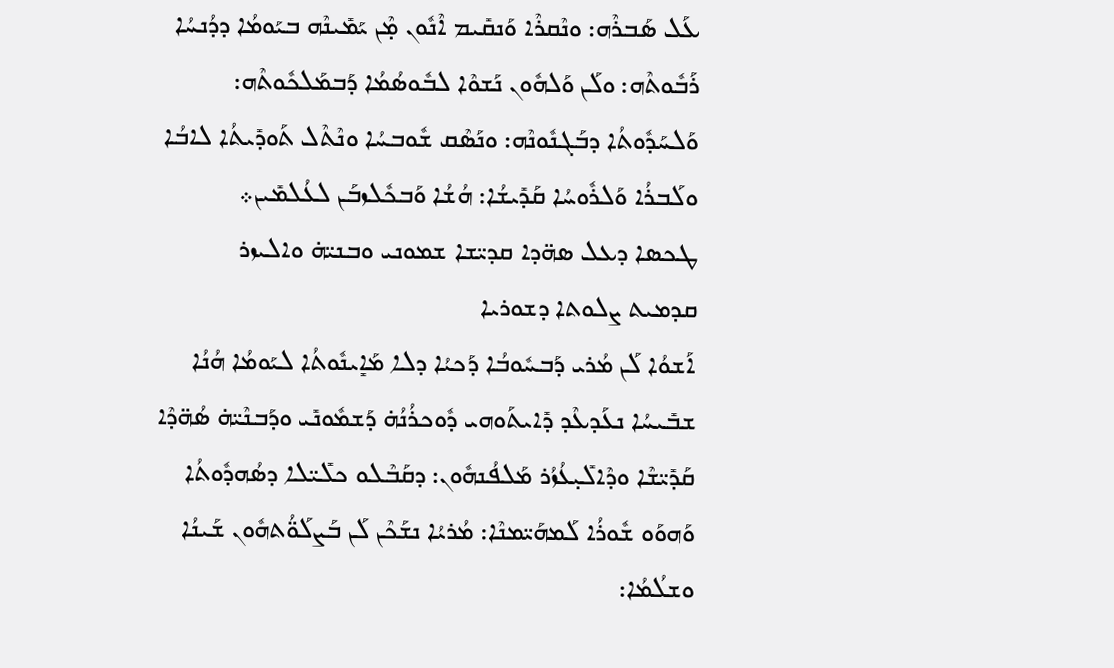ܥܰܠ ܣܰܒܪܶܗ: ܘܢܶܩܪܶܐ ܘܰܢܩܺܝܡ ܐܶܢܽܘܢ ܡ̣ܶܢ ܝܰܡܺܝܢܶܗ ܒܝܰܘܡܳܐ ܕܕܳܢܚܳܐ ܪܰܒܽܘܬܶܗ: ܘܠܰܢ ܘܰܠܗܽܘܢ ܢܰܫܘܶܐ ܠܒܽܘܣܳܡܳܐ ܕܰܒܡܰܠܟܽܘܬܶܗ: ܘܰܠܚܰܕܽܘܬܳܐ ܕܒܰܓܢܽܘܢܶܗ: ܘܢܰܣܶܩ ܫܽܘܒܚܳܐ ܘܢܶܬܶܠ ܬܰܘܕܺܝܬܳܐ ܠܐܒܳܐ ܘܠܰܒܪܳܐ ܘܰܠܪܽܘܚܳܐ ܩܰܕܺܝܫܳܐ: ܗܳܫܳܐ ܘܰܒܟܽܠܙܒܰܢ ܠܥܳܠܡܺܝܢ܀
ܛܟܣܐ ܕܥܠ ܣܗ̈ܕܐ ܩܕܝ̈ܫܐ ܫܡܘܢܝ ܘܒܢܝ̈ܗ̇ ܘܐܠܝܙܪ
ܩܕܡܝܬ ܨܠܘܬܐ ܕܫܘܪܝܐ
ܐܰܫܘܳܐ ܠܰܢ ܡܳܪܝ ܕܰܒܚܽܘܒܳܐ ܕܰܟܝܳܐ ܕܠܐ ܡܰܐܻܝܢܽܘܬܳܐ ܠܝܰܘܡܳܐ ܗܳܢܳܐ ܫܒܺܝܚܳܐ ܢܥܰܕܥܶܕ ܕܺܐܝܬܰܘܗܝ ܕܽܘܟܪܳܢܳܗ̇ ܕܰܫܡܽܘܢܺܝ ܘܕܰܒܢܶܝ̈ܗ̇ ܣܳܗ̈ܕܶܐ ܩܰܕܺܝ̈ܫܶܐ ܘܕܶܐܠܺܝ̣ܥܳܙܳܪ ܡܰܠܦܳܢܗܽܘܢ: ܕܩܰܒܶܠܘ ܟܠܺܝ̈ܠܐ ܕܣܳܗܕܽܘܬܳܐ ܘܰܗܘܰܘ ܫܽܘܪܳܐ ܠܰܡܗܰܝ̈ܡܢܶܐ: ܡܳܪܝܳܐ ܢܫܰܟܶܢ ܠܰܢ ܒܰܨܠܰܘ̈ܳܬܗܽܘܢ ܫܰܝܢܳܐ ܘܫܠܳܡܳܐ: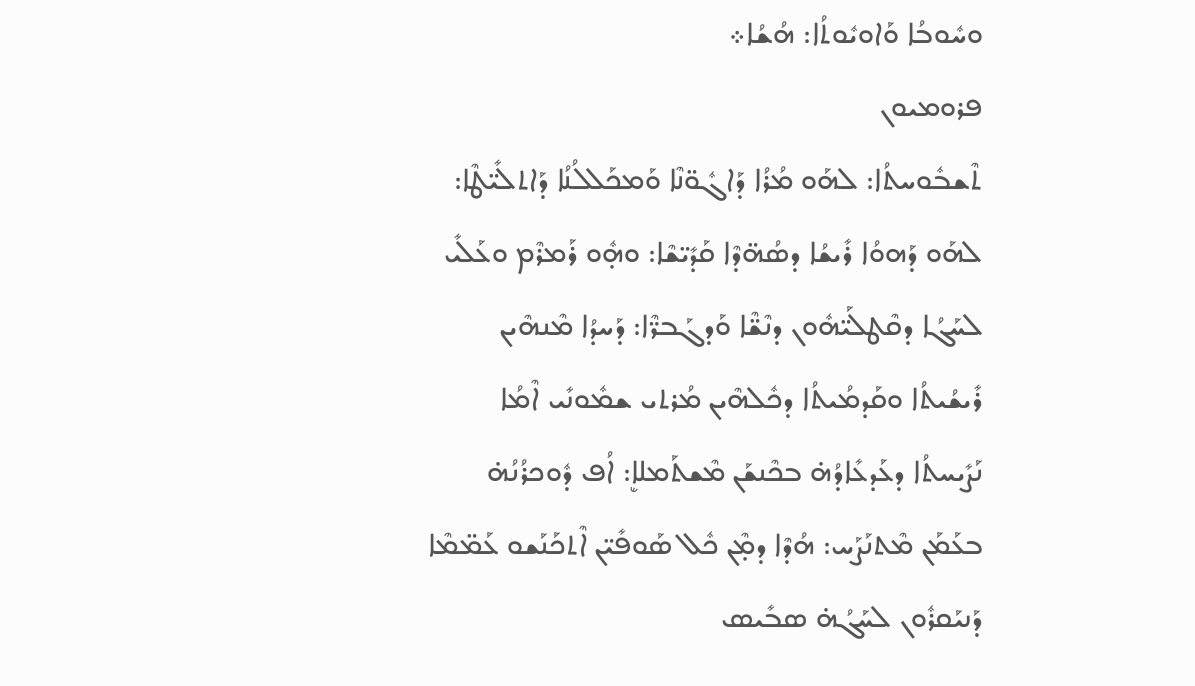ܘܚܽܘܒܳܐ ܘܰܐܘܝܽܘܬܳܐ: ܗܳܫܳܐ܀
ܦܪܘܡܝܘܢ
ܬܶܫܒܽܘܚܬܳܐ: ܠܗܰܘ ܡܳܪܳܐ ܕܰܐܓܽܘ̈ܢܶܐ ܘܰܡܟܰܠܠܳܢܳܐ ܕܰܐܬܠܺܝ̈ܛܶܐ: ܠܗܰܘ ܕܰܗܘܳܐ ܪܺܝܫܳܐ ܕܣܳܗ̈ܕܶܐ ܩܰܕܺܝ̈ܫܶܐ: ܘܗ̣ܽܘ ܪܰܡܪܶܡ ܘܥܰܠܺܝ ܠܚܰܓܳܐ ܕܩܶܛܠܰܝ̈ܗܽܘܢ ܕܢܶܫ̈ܶܐ ܘܰܕܓܰܒܪ̈ܶܐ: ܕܰܚܕܳܐ ܡܶܢܗܶܝܢ ܪܺܝܫܳܝܬܳܐ ܘܩܰܕܡܳܝܬܳܐ ܕܟܽܠܗܶܝܢ ܡܳܪܬܝ ܫܡܽܘܢܺܝ ܐܶܡܳܐ ܢܰܨܺܝܚܬܳܐ ܕܥܰܕܥܺܐܕܳܗ̇ ܒܟܶܢܫܰܢ ܡܶܫܬܰܡܠܐܷ: ܐܳܦ ܕܽܘܟܪܳܢܳܗ̇ ܒܥܰܡܰܢ ܡܶܬܢܰܨܰܚ: ܗܳܕܶܐ ܕܡ̣ܶܢ ܟܽܠ ܣܰܘܦܺܝ̈ܢ ܐܶܬܟܰܢܰܫܘ ܥܰܡ̈ܡܶܐ ܕܰܢܝܰܩܪܽܘܢ ܠܚܰܓܳܗ̇ ܣܒܺܝܣ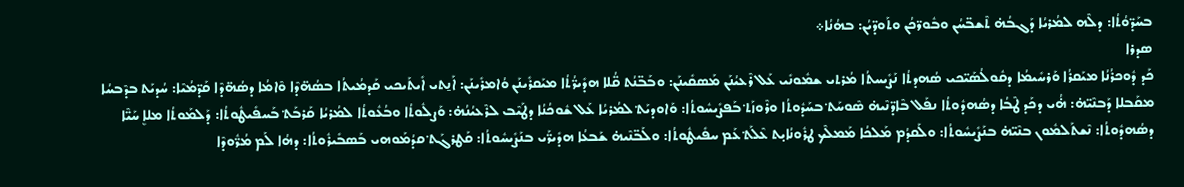ܒܚܰܕ̈ܘܳܬܳܐ: ܕܠܶܗ ܠܡܳܪܝܳܐ ܕܰܓܒܳܗ̇ ܬܶܫܒ̈ܚܳܢ ܘܒܽܘܪ̈ܟܳܢ ܘܬܰܘܕ̈ܝܳܢ: ܒܗܳܢܳܐ܀
ܣܕܪܐ
ܟܰܕ ܕܽܘܟܪܳܢܳܐ ܡܝܰܩܪܳܐ ܘܰܪܚܺܝܡܳܐ ܕܩܽܘܠܳܣܰܝ̈ܟܝ ܣܳܗܕܬܳܐ ܢܰܨܺܝܚܬܳܐ ܡܳܪܬܝ ܫܡܽܘܢܺܝ ܥܰܠ ܪܶܥܝܳܢܰܢ ܡܰܣܩܺܝܢܰܢ: ܘܒܰܒ̈ܢܳܬ ܩ̈ܳܠܐ ܗܕܺܝܪ̈ܳܬܳܐ ܡܝܰܩܪܺܝܢܰܢ ܘܳܐܡܪܺܝܢܰܢ: ܐܰܢ̱ܬܝ ܐܺܝܬܰܝܟܝ ܩܰܕܡܳܝܬܳܐ ܒܣܳܗ̈ܕܶܐ ܘܶܐܡܳܐ ܕܣܳܗ̈ܕܶܐ ܩܰܕ̈ܡܳܝܶܐ: ܚܳܕܝܰܬ ܒܕܶܒܚܳܐ ܡܩܰܒܠܐ ܕܰܒܢܶܝ̈ܗ̇: ܗ̇ܳܝ ܕܟܰܕ ܛܶܒܳܐ ܕܣܳܗܕܽܘܬܳܐ ܢܦܰܠ ܒܶܐܕ̈ܢܶܝܗ̇ ܣܶܘܚܰܬ݀ ܒܚܰܕܽܘܬܳܐ ܘܪܶܘܙܰܬ݀ ܒܰܦܨܺܝܚܽܘܬܳܐ: ܘܰܐܘܕܝܰܬ݀ ܠܡܳܪܝܳܐ ܥܰܠ ܫܽܘܟܳܢܳܐ ܕܛܰܝܶܒ ܠܪܶܥܝܳܢܳܗ̇: ܘܰܨܠܽܘܬܳܐ ܘܒܳܥܽܘܬܳܐ ܠܡܳܪܝܳܐ ܩܰܪܒܰܬ݀ ܒܰܚܦܺܝܛܽܘܬܳܐ: ܕܰܠܡܰܘܬܳܐ ܡܠܐܷ ܚܰܝ̈ܶܐ ܕܣܳܗܕܽܘܬܳܐ: ܢܶܫܬܰܠܡܽܘܢ ܒܢܶܝ̈ܗ̇ ܒܢܰܨܺܝܚܽܘܬܳܐ: ܘܠܰܩܕܳܡ ܡܰܠܟܳܐ ܡܰܡܠܶܟ ܛܪܽܘܢܳܐܝ̣ܬ ܥܶܠܰܬ݀ ܥܰܡ ܚܦܺܝܛܽܘܬܳܐ: ܘܠܰܒ̈ܢܶܝܗ̇ ܫܰܒܥܳܐ ܗܕܺܝܪ̈ܰܝ ܒܢܰܨܺܝܚܽܘܬܳܐ: ܩܰܛܪܓܰܬ݀ ܩܕܳܡܰܘܗܝ ܒܰܣܒܺܝܪܽܘܬܳܐ: ܕܗܳܐ ܠܰܡ ܡܳܪ̈ܽܘܕܶܐ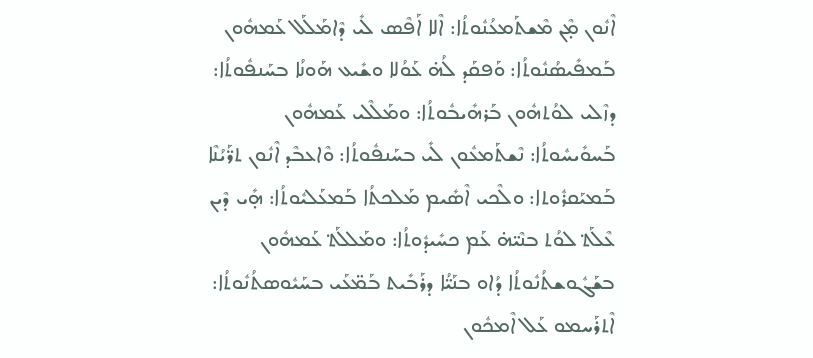ܐܶܢܽܘܢ ܡ̣ܶܢ ܡܶܫܬܰܡܥܳܢܽܘܬܳܐ: ܐܶܠܐ ܐܰܦܶܣ ܠܺܝ ܕܶܐܡܰܠܰܠ ܥܰܡܗܽܘܢ ܒܰܡܦܺܝܣܳܢܽܘܬܳܐ: ܘܰܦܩܰܕ ܠܳܗ̇ ܥܰܘܳܠܐ ܘܫܺܝܥ ܗܰܘܢܳܐ ܒܚܰܢܦܽܘܬܳܐ: ܕܙܶܠܝ ܠܘܳܬܗܽܘܢ ܒܰܪܗܺܝܒܽܘܬܳܐ: ܘܡܰܠܶܠܝ ܥܰܡܗܽܘܢ ܒܰܚܘܺܝܚܽܘܬܳܐ: ܢܶܫܬܰܡܥܽܘܢ ܠܺܝ ܒܚܰܢܦܽܘܬܳܐ: ܘܶܐܥܒܶܕ ܐܶܢܽܘܢ ܬܪ̈ܰܝܳܢܶܐ ܒܰܡܝܰܩܪܽܘܬܐ: ܘܠܶܟܝ ܐܶܣܺܝܡ ܡܰܠܟܬܳܐ ܒܰܡܥܰܠܝܽܘܬܳܐ: ܗ̣ܺܝ ܕܶܝܢ ܥܶܠܰܬ݀ ܠܘܳܬ ܒܢܶܝ̈ܗ̇ ܥܰܡ ܟܚܺܝܕܽܘܬܳܐ: ܘܡܰܠܠܰܬ݀ ܥܰܡܗܽܘܢ ܒܫܰܓܽܘܫܬܳܢܽܘܬܳܐ ܕܳܐܘ ܒܢܰܝ̈ܳܐ ܕܪܰܒܺܝܬ ܒܰܡ̈ܥܰܝ ܒܚܰܝܽܘܣܬܳܢܽܘܬܳܐ: ܐܶܬܪܰܚܡܘ ܥܰܠ ܐܶܡܟܽܘܢ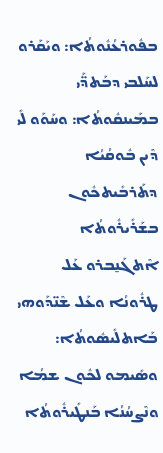ܒܦܽܘܪܥܳܢܽܘܬܳܐ: ܘܝܰܩܰܪܘ ܠܚܰܠܒܝ ܕܒܰܬܕ̈ܰܝ ܒܡܰܝܢܩܽܘܬܳܐ: ܘܚܰܘܰܘ ܠܺܝ ܕܶܝܢ ܒܽܘܩܳܝܳܐ ܕܬܰܪܒܺܝܬܟܽܘܢ ܒܫܰܪܺܝܪܽܘܬܳܐ ܐܶܬܓܰܢ̱ܒܪܘ ܥܰܠ ܛܪܽܘܢܳܐ ܘܥܰܠ ܫܶܢ̈ܕܰܘܗܝ ܒܰܐܬܠܺܝܣܽܘܬܳܐ: ܘܣܺܝܡܘ ܠܟܽܘܢ ܫܡܳܐ ܘܢܶܨܚܳܢܳܐ ܒܰܢܛܺܝܪܽܘܬܳܐ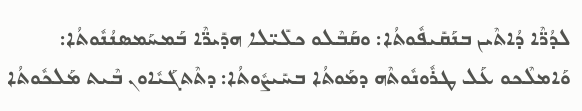ܠܕܳܪ̈ܶܐ ܕܳܐܬܶܝܢ ܒܢܰܩܺܝܦܽܘܬܳܐ: ܘܩܰܒܶܠܘ ܟܠܺܝ̈ܠܐ ܗܕܺܝܪ̈ܶܐ ܒܰܡܚܰܡܣܢܳܢܽܘܬܳܐ: ܘܰܐܡܠܶܟܘ ܥܰܠ ܛܪܽܘܢܽܘܬܶܗ ܕܡܰܘܬܳܐ ܒܚܺܝܨܽܘܬܳܐ: ܕܬܶܬܓܰܝܽܐܘܢ ܒܶܝܬ ܡܰܠܟܽܘܬܳܐ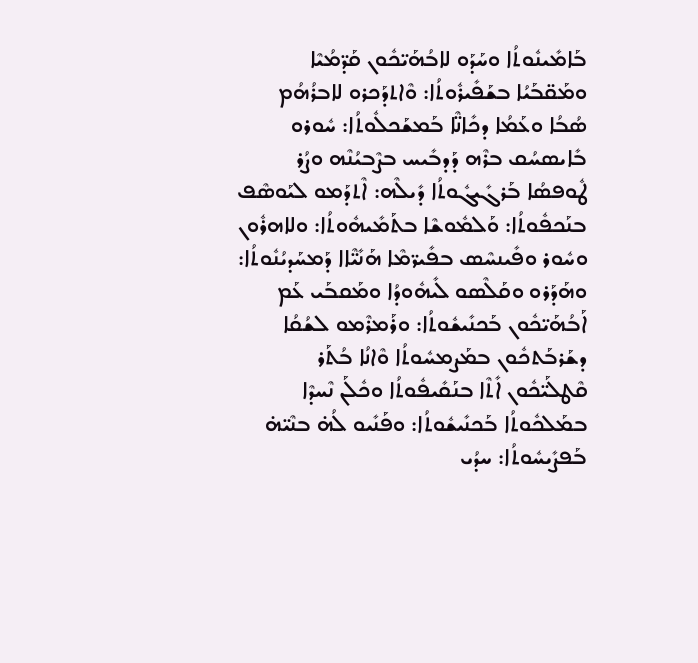ܒܰܐܡܺܝܢܽܘܬܳܐ ܘܚܰܕܰܘ ܠܐܒܳܗܰܝ̈ܟܽܘܢ ܩܰܕ̈ܡܳܝܶܐ ܘܡܰܩ̈ܒܰܝܳܐ ܒܫܰܦܺܝܪܽܘܬܳܐ: ܘܶܐܬܕܰܟܪܘ ܠܐܒܪܳܗܳܡ ܣܳܒܳܐ ܘܥܰܡܳܐ ܕܟܺܐܢ̈ܶܐ ܒܰܡܫܰܟܠܽܘܬܳܐ: ܚܽܘܪܘ ܒܺܐܝܣܚܳܩ ܒܪܶܗ ܕܰܕܒܺܝܚ ܒܨܶܒܝܳܢܶܗ ܘܨܳܪ ܛܽܘܦܣܳܐ ܒܰܪܓܺܝܓܽܘܬܳܐ ܕܺܝܠܶܗ: ܐܶܬܕܰܡܘ ܠܝܰܘܣܶܦ ܒܢܰܟܦܽܘܬܳܐ: ܘܰܠܡܽܘܫܶܐ ܒܬܰܡܺܝܗܽܘܬܳܐ: ܘܠܐܗܪܽܘܢ ܘܚܽܘܪ ܘܦܺܝܢܚܶܣ ܒܦܺܝܪ̈ܡܶܐ ܗܰܢܺܝ̈ܶܐܐ ܕܰܡܚܰܕܝܳܢܽܘܬܳܐ: ܘܗܰܕܰܪܘ ܘܩܰܠܶܣܘ ܠܺܝܗܽܘܕܳܐ ܘܡܰܩܒܰܝ ܥܰܡ ܐܰܒܳܗܰܝ̈ܟܽܘܢ ܒܰܟܢܺܝܫܽܘܬܳܐ: ܘܪܰܡܪܶܡܘ ܠܫܳܩܳܐ ܕܫܰܪܒܰܬܟܽܘܢ ܒܡܰܨܡܚܽܘܬܳܐ ܘܶܐܢܳܐ ܒܳܬܰܪ ܩܶܛܠܰܝ̈ܟܽܘܢ ܐܺܬܶܐ ܒܢܰܩܺܝܦܽܘܬܳܐ ܘܟܽܠܰܢ ܢܶܚܕܶܐ ܒܡܰܠܟܽܘܬܳܐ ܒܰܟܢܺܝܫܽܘܬܳܐ: ܘܦܰܢܺܝܘ ܠܳܗ̇ ܒܢܶܝ̈ܗ̇ ܒܰܦܨܺܝܚܽܘܬܳܐ: ܚܕܳܝ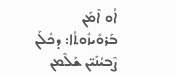ܐܳܘ ܐܶܡܰܢ ܒܰܪܘܺܝܙܽܘܬܳܐ: ܕܟܽܠܰܢ ܨܶܒܝܳܢܰܝ̈ܢ ܫܰܠܶܡܢ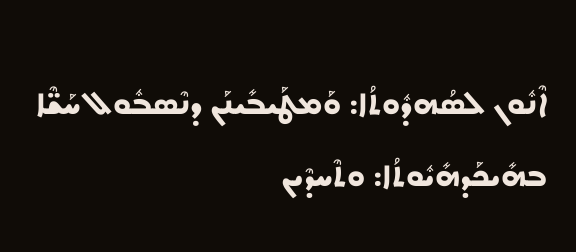ܐܶܢܽܘܢ ܠܣܳܗܕܽܘܬܳܐ: ܘܰܡܛܰܝܒܺܝܢܰܢ ܕܢܶܣܒܽܘܠ ܚܰܫ̈ܶܐ ܒܗܺܝܟܰܕܗܺܝܽܘܬܳܐ: ܘܬܶܚܕܶܝܢ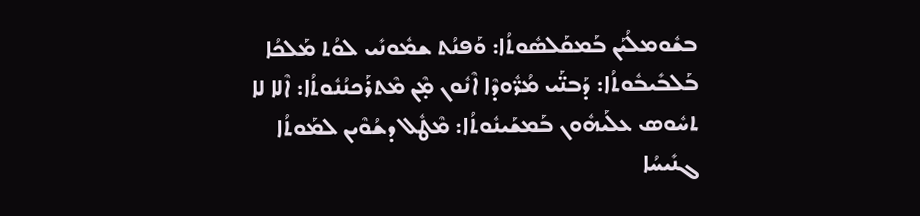ܒܫܽܘܡܠܳܝܰܢ ܒܰܡܩܰܠܣܽܘܬܳܐ: ܘܰܦܢܳܬ ܫܡܽܘܢܺܝ ܠܘܳܬ ܡܰܠܟܳܐ ܒܰܠܒܺܝܒܽܘܬܳܐ: ܕܰܒܢ̈ܰܝ ܡܳܪ̈ܽܘܕܶܐ ܐܶܢܽܘܢ ܡ̣ܶܢ ܡܶܬܪܰܟܢܳܢܽܘܬܳܐ: ܐܶܠܐ ܠܐ ܬܚܽܘܣ ܥܠܰܝܗܽܘܢ ܒܰܡܫܰܝܢܽܘܬܳܐ: ܡܶܛܽܠ ܕܫܳܘܶܝܢ ܠܡܰܘܬܳܐ ܓܢܺܝܚܳܐ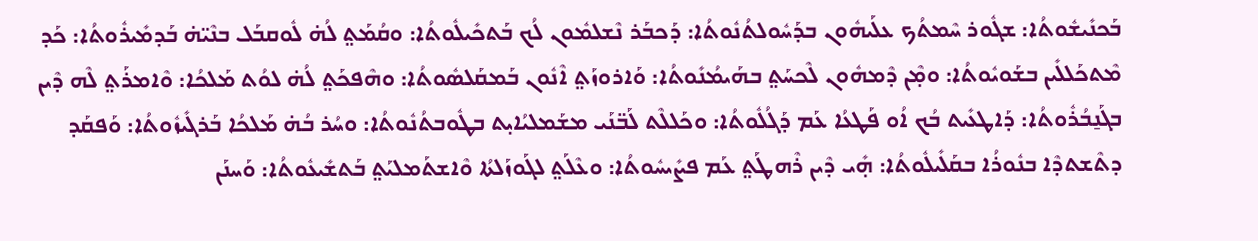ܒܰܟܢܺܝܫܽܘܬܳܐ: ܫܓܽܘܪ ܚܶܡܬܳܟ ܥܠܰܝܗܽܘܢ ܒܕܰܚܽܘܠܬܳܢܽܘܬܳܐ: ܕܰܟܒܰܪ ܢܶܫܠܡܽܘܢ ܠܳܟ ܒܰܬܟܺܝܠܽܘܬܳܐ: ܘܩܳܡܰܬ݀ ܠܳܗ̇ ܠܽܘܩܒܰܠ ܒܢܶܝ̈ܗ̇ ܒܰܕܡܺܝܪܽܘܬܳܐ: ܟܰܕ ܡܶܬܟܰܠܠܺܝܢ ܒܫܰܘܝܽܘܬܳܐ: ܘܡ̣ܶܢ ܕܶܡܗܽܘܢ ܠܶܟܚܰܬ݀ ܒܗܰܝܡܳܢܺܘܬܳܐ: ܘܰܐܪܘܙܰܬ݀ ܐܶܢܽܘܢ ܒܰܡܩܰܠܣܽܘܬܳܐ: ܘܗܶܦܟܰܬ݀ ܠܳܗ̇ ܠܘܳܬ ܡܰܠܟܳܐ: ܘܶܐܡܪܰܬ݀ ܠܶܗ ܕܶܝܢ ܒܓܰܢ̱ܒܳܪܽܘܬܳܐ: ܕܰܐܛܥܺܝܬ ܒܳܟ ܐܳܘ ܦܰܛܥܳܐ ܥܰܡ ܕܰܓܳܠܽܘܬܳܐ: ܘܟܰܠܠܶܬ ܠܰܒ̈ܢܰܝ ܡܫܰܡܠܝܳܐܝ̣ܬ ܒܛܽܘܒܬܳܢܽܘܬܳܐ: ܘܚܳܪ ܒܳܗ̇ ܡܰܠܟܳܐ ܒܰܪܓܺܝܙܽܘܬܳܐ: ܘܰܦܩܰܕ ܕܬܶܫܬܕܶܐ ܒܢܽܘܪܳܐ ܒܩܰܠܺܝܠܽܘܬܳܐ: ܗ̣ܺܝ ܕܶܝܢ ܪܶܗܛܰܬ݀ ܥܰܡ ܦܨܺܝܚܽܘܬܳܐ: ܘܥܶܠܰܬ݀ ܠܓܰܘܙܰܠܬܳܐ ܘܶܐܫܬܰܡܠܝܰܬ݀ ܒܰܬܫܺܝܥܽܘܬܳܐ: ܘܰܚܢܰܢ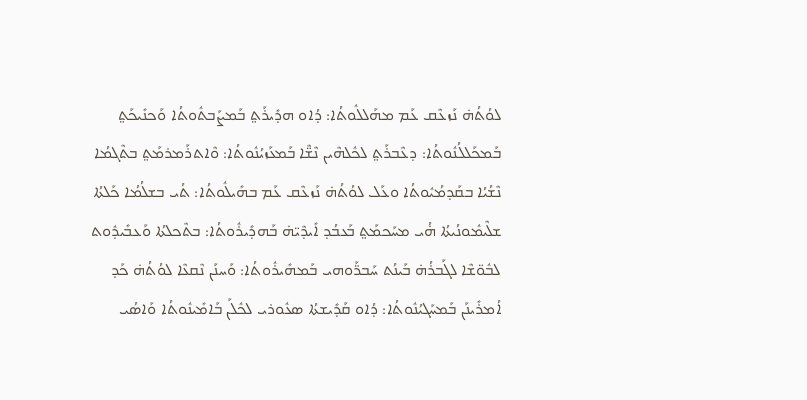ܠܘܳܬܳܗ̇ ܢܰܙܥܶܩ ܥܰܡ ܡܗܰܠܠܽܘܬܳܐ: ܕܳܐܘ ܗܕܺܝܪܰܬ݀ ܒܰܡܨܰܒܬܽܘܬܳܐ ܘܰܟܢܺܝܟܰܬ݀ ܒܰܡܟܰܠܠܳܢܽܘܬܳܐ: ܕܥܶܒܪܰܬ݀ ܠܟܽܠܗܶܝܢ ܢܶܫ̈ܶܐ ܒܰܡܥܰܙܝܳܢܽܘܬܳܐ: ܘܶܐܬܪܰܡܪܡܰܬ݀ ܒܬܶܓܡܳܐ ܢܶܫܳܝܳܐ ܒܩܰܕܡܳܝܽܘܬܳܐ ܘܥܰܠ ܠܘܳܬܳܗ̇ ܢܰܙܥܶܩ ܥܰܡ ܒܗܺܝܠܽܘܬܳܐ: ܬܳܝ ܒܫܠܳܡܳܐ ܟܰܠܬܳܐ ܫܠܶܝܡܽܘܢܳܝܬܳܐ ܗ̇ܳܝ ܡܚܰܟܡܰܬ݀ ܒܰܥܒܳܕ ܐܺܝܕܶܝ̈ܗ̇ ܒܰܗܕܺܝܪܽܘܬܳܐ: ܒܬܶܟܠܬܳܐ ܘܰܥܒܺܝܕܽܘܬ ܠܒܽܘ̈ܫܶܐ ܠܓܰܒܪܳܗ̇ ܒܰܝܢܳܬ ܚܰܒܪ̈ܰܘܗܝ ܒܰܡܗܺܝܪܽܘܬܳܐ: ܘܰܚܢܰܢ ܢܶܩܥܶܐ ܠܘܳܬܳܗ̇ ܟܰܕ ܐܳܡܪܺܝܢܰܢ ܒܰܡܚܰܓܝܳܢܽܘܬܳܐ: ܕܳܐܘ ܩܰܕܺܝܫܬܳܐ ܣܥܽܘܪܝ ܠܟܽܠܰܢ ܒܰܐܡܺܝܢܽܘܬܳܐ ܘܰܐܣܳܝ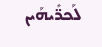ܠܰܟܪ̈ܺܝܗܰܝܢ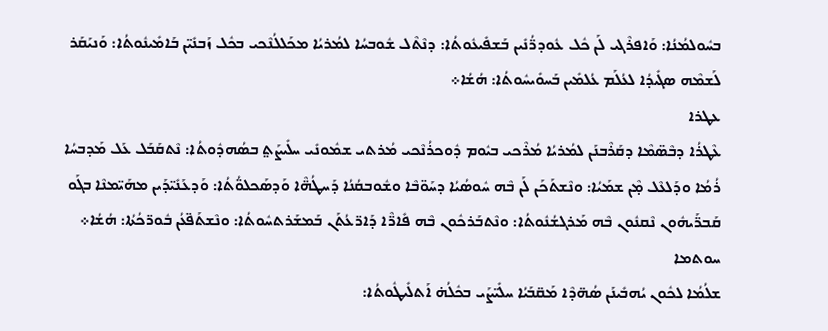ܒܚܽܘܠܡܳܢܳܐ: ܘܰܐܦܪܶܓܝ ܠܰܢ ܟܽܠ ܥܽܘܕܪ̈ܳܢܺܝܢ ܒܰܫܦܺܝܥܽܘܬܳܐ: ܕܢܶܬܶܠ ܫܽܘܒܚܳܐ ܠܡܳܪܝܳܐ ܡܟܰܠܠܳܢܶܟܝ ܒܟܽܠ ܙܰܒܢܺܝ̈ܢ ܒܰܐܡܺܝܢܽܘܬܳܐ: ܘܰܢܝܰܩܰܪ ܠܰܫܡܶܗ ܣܓܺܝܕܳܐ ܠܥܳܠܰܡ ܥܳܠܡܺܝܢ ܒܰܚܘܺܝܚܽܘܬܳܐ: ܗܳܫܳܐ܀
ܥܛܪܐ
ܥܶܛܪܳܐ ܕܒܶܣ̈ܡܶܐ ܕܩܰܪܶܒܢܰܢ ܠܡܳܪܝܳܐ ܡܳܪܶܟܝ ܒܝܽܘܡ ܕܽܘܟܪܳܢܶܟܝ ܡܳܪܬܝ ܫܡܽܘܢܺܝ ܚܠܺܝܨܰܬ݀ ܒܣܳܗܕܽܘܬܳܐ: ܢܶܬܩܰܒܰܠ ܥܰܠ ܡܰܕܒܚܳܐ ܪܳܡܳܐ ܘܕܰܠܥܶܠ ܡ̣ܶܢ ܫܡܰܝܳܐ: ܘܢܶܫܬܰܟܰܢ ܠܰܢ ܒܶܗ ܚܽܘܣܳܝܳܐ ܕܚܰܘ̈ܒܶܐ ܘܫܽܘܒܩܳܢܳܐ ܕܰܚܛܳܗ̈ܶܐ ܘܰܕܣܰܟܠܘ̈ܳܬܳܐ: ܘܰܕܥܰܢܺܝ̈ܕܰܝܢ ܡܗܰܝ̈ܡܢܶܐ ܒܓܰܘ ܩܰܒܪ̈ܰܝܗܽܘܢ ܢܶܩܢܽܘܢ ܒܶܗ ܡܰܪܓܫܳܢܽܘܬܳܐ: ܘܢܶܬܒܰܪܟܽܘܢ ܒܶܗ ܦܺܐܪ̈ܶܐ ܕܰܐܪ̈ܥܳܬܰܢ ܒܰܡܫܰܪܬܚܽܘܬܳܐ: ܘܢܶܫܬܰܦ̈ܥܳܢ ܒܽܘܪ̈ܟܳܬܳܐ: ܗܳܫܳܐ܀
ܚܘܬܡܐ
ܫܠܳܡܳܐ ܠܟܽܘܢ ܝܳܗܒܺܝܢܰܢ ܣܳܗ̈ܕܶܐ ܡܰܩ̈ܒܰܝܳܐ ܚܠܺܝ̈ܨܰܝ ܒܟܽܠܳܗ̇ ܐܰܬܠܺܝܛܽܘܬܳܐ: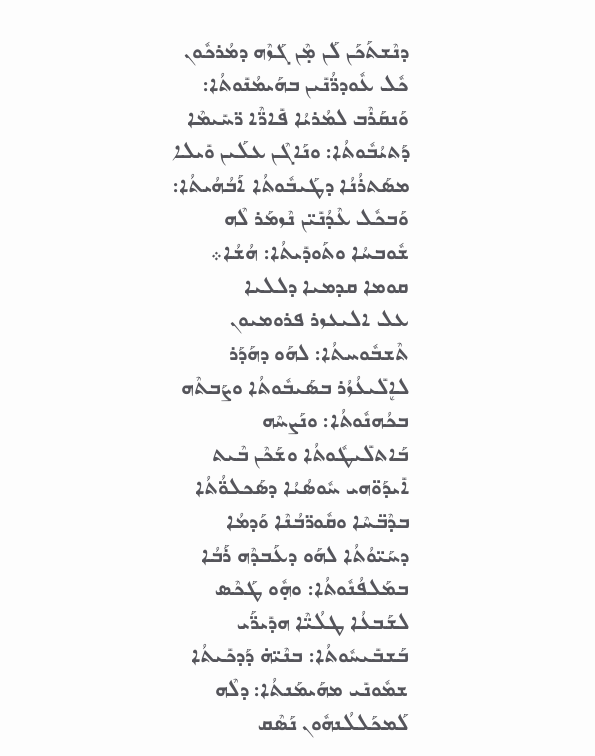ܕܢܶܫܬܰܟܰܢ ܠܰܢ ܡ̣ܶܢ ܓܰܙܶܗ ܕܡܳܪܟܽܘܢ ܟܽܠ ܥܽܘܕܪ̈ܳܢܺܝܢ ܒܗܰܝܡܳܢܺܘܬܳܐ: ܘܰܢܩܰܪܶܒ ܠܡܳܪܝܳܐ ܦܺܐܪ̈ܶܐ ܪ̈ܚܺܝܡܶܐ ܕܰܬܝܳܒܽܘܬܳܐ: ܘܢܰܐܓܶܢ ܥܠܰܝܢ ܘܺܝܠܐ ܡܣܰܬܪܳܢܳܐ ܕܛܰܝܒܽܘܬܳܐ ܐܰܒܳܗܳܝܬܳܐ: ܘܰܒܟܽܠ ܥܶܕܳܢܺܝ̈ܢ ܢܶܙܡܰܪ ܠܶܗ ܫܽܘܒܚܳܐ ܘܬܰܘܕܺܝܬܳܐ: ܗܳܫܳܐ܀
ܩܘܡܐ ܩܕܡܝܐ ܕܠܠܝܐ
ܥܠ ܐܠܝܥܙܪ ܦܪܘܡܝܘܢ
ܬܶܫܒܽܘܚܬܳܐ: ܠܗܰܘ ܕܗܰܕܰܪ ܠܐܷܠܺܝܥܳܙܳܪ ܒܣܰܝܒܽܘܬܳܐ ܘܨܰܒܬܶܗ ܒܟܳܗܢܽܘܬܳܐ: ܘܢܰܨܚܶܗ ܒܰܐܬܠܺܝܛܽܘܬܳܐ ܘܫܰܟܶܢ ܒܶܝܬ ܐܺܝܕܰܘ̈ܗܝ ܚܽܘܣܳܝܳܐ ܕܣܰܟܠܘ̈ܳܬܳܐ ܒܕܶܒ̈ܚܶܐ ܘܩܽܘܪ̈ܒܳܢܶܐ ܘܰܕܡܳܐ ܕܚܰܝ̈ܘܳܬܳܐ ܠܗܰܘ ܕܥܰܒܕܶܗ ܪܰܒܳܐ ܒܡܰܠܦܳܢܽܘܬܳܐ: ܘܗ̣ܽܘ ܛܰܟܶܣ ܠܫܰܒܥܳܐ ܛܠܳܝ̈ܶܐ ܗܕܺܝܪ̈ܰܝ ܒܰܫܒܺܝܚܽܘܬܳܐ: ܒܢܶܝ̈ܗ̇ ܕܰܕܟܺܝܬܳܐ ܫܡܽܘܢܺܝ ܡܗܰܝܡܰܢܬܳܐ: ܕܠܶܗ ܠܰܡܟܰܠܠܳܢܗܽܘܢ ܢܰܣܶܩ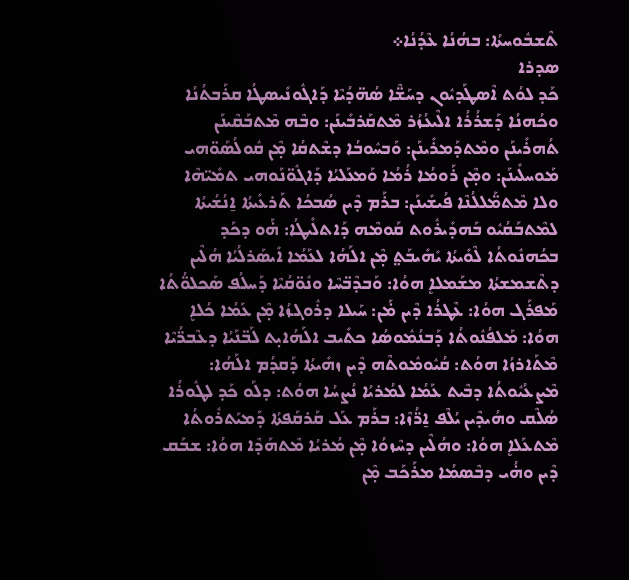ܬܶܫܒܽܘܚܬܳܐ: ܒܗܳܢܳܐ ܥܶܕܳܢܳܐ܀
ܣܕܪܐ
ܟܰܕ ܠܘܳܬ ܐܶܣܛܰܕܝܽܘܢ ܕܚܰܫ̈ܶܐ ܣܳܗ̈ܕܳܝܶܐ ܕܰܐܓܽܘܢܺܝܣܛܳܐ ܩܪܰܒܬܳܢܳܐ ܘܟܳܗܢܳܐ ܕܰܫܪܳܪܳܐ ܐܠܶܝܥܳܙܳܪ ܡܶܬܩܰܪܒܺܝܢܰܢ: ܘܒܶܗ ܡܶܬܒܰܩܶܝܢܰܢ ܬܳܗܪܺܝܢܰܢ ܘܡܶܬܕܰܡܪܺܝܢܰܢ: ܘܰܒܚܽܘܒܳܐ ܕܫܶܬܩܳܐ ܡ̣ܶܢ ܩܽܘܠܳܣܰܘ̈ܗܝ ܡܰܘܚܠܺܝܢܰܢ: ܘܡ̣ܶܢ ܪܰܘܡܳܐ ܪܳܡܳܐ ܘܰܡܥܰܠܝܳܐ ܕܰܐܓܽܘ̈ܢܰܘܗܝ ܬܡܺܝ̈ܗܶܐ ܘܠܐ ܡܶܬܡ̈ܰܠܠܳܢܶܐ ܦܳܝܫܺܝܢܰܢ: ܒܪܰܡ ܕܶܝܢ ܣܳܒܟܳܐ ܬܰܪܥܺܝܬܳܐ ܐ̱ܢܳܫܳܝܬܳܐ ܠܡܶܬܒܰܩܳܝܽܘ ܒܰܗܕܺܝܪܽܘܬ ܩܰܘܡܶܗ ܕܰܐܬܠܺܝܛܳܐ: ܗ̇ܰܘ ܕܟܰܕ ܒܟܳܗܢܽܘܬܳܐ ܠܶܘܺܝܬܳܐ ܝܺܗܺܝܒܰܬ݀ ܡ̣ܶܢ ܐܠܰܗܳܐ ܠܥܰܡܳܐ ܐܺܝܣܰܪܠܳܝܳܐ ܗܳܠܶܝܢ ܕܬܶܫܡܫܬܳܐ ܡܫܰܡܠܐܷ ܗܘܳܐ: ܘܰܒܕܶܒ̈ܚܶܐ ܘܢܽܘ̈ܩܳܝܶܐ ܕܰܚܠܳܦ ܣܰܟܠܘ̈ܳܬܳܐ ܡܰܦܪܰܓ ܗܘܳܐ: ܥܶܛܪܳܐ ܕܶܝܢ ܡ̇ܰܢ: ܚܰܝܠܐ ܕܪܽܘܓܙܳܐ ܡ̣ܶܢ ܥܰܡܳܐ ܟܳܠܐܷ ܗܘܳܐ: ܡܰܠܦܳܢܽܘܬܳܐ ܕܰܒܢܳܡܽܘܣܳܐ ܟܬܺܝܒ ܐܠܰܗܳܐܝ̣ܬ ܠܰܒ̈ܢܰܝܳܐ ܕܥܶܒܪ̈ܳܝܶܐ ܡܶܬܰܐܪܙܳܐ ܗܘܳܬ: ܩܳܝܽܘܡܽܘܬܶܗ ܕܶܝܢ ܙܗܺܝܬܳܐ ܕܰܩܕܳܡ ܐܠܰܗܳܐ: ܡܶܨܥܳܝܽܘܬܳܐ ܕܒܶܝܬ ܥܰܡܳܐ ܠܡܳܪܝܳܐ ܢܳܨܚܳܐ ܗܘܳܬ: ܕܠܰܘ ܟܰܕ ܠܛܽܘܪܳܐ ܣܳܠܶܩ ܘܗܳܝܕܶܝܢ ܝܳܠܶܦ ܐ̱ܪ̈ܳܙܶܐ: ܒܪܰܡ ܥܰܠ ܩܰܪܩܰܦܬܳܐ ܕܰܡܝܰܬܪܽܘܬܳܐ ܡܶܬܥܰܠܐܷ ܗܘܳܐ: ܘܗܳܠܶܝܢ ܕܚܶܙܘܳܐ ܡ̣ܶܢ ܡܳܪܝܳܐ ܡܶܬܗܰܕܶܐ ܗܘܳܐ: ܫܒܰܩ ܕܶܝܢ ܘܗ̇ܳܝ ܕܒܶܣܡܳܐ ܡܪܰܟܰܒ ܡ̣ܶܢ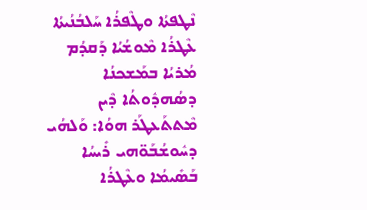ܢܶܛܦܬܳܐ ܘܛܶܦܪܳܐ ܚܰܠܒܳܢܳܝܬܳܐ ܥܶܛܪܳܐ ܡܶܘܫܳܝܳܐ ܕܰܩܕܳܡ ܡܳܪܝܳܐ ܒܡܰܫܟܢܳܐ ܕܣܳܗܕܽܘܬܳܐ ܕܶܝܢ ܡܶܬܬܰܥܛܰܪ ܗܘܳܐ: ܘܰܠܗܳܝ ܕܚܽܘܫܳܒܰܘ̈ܗܝ ܪܺܝܚܳܐ ܒܰܣܺܝܡܳܐ ܘܥܶܛܪܳܐ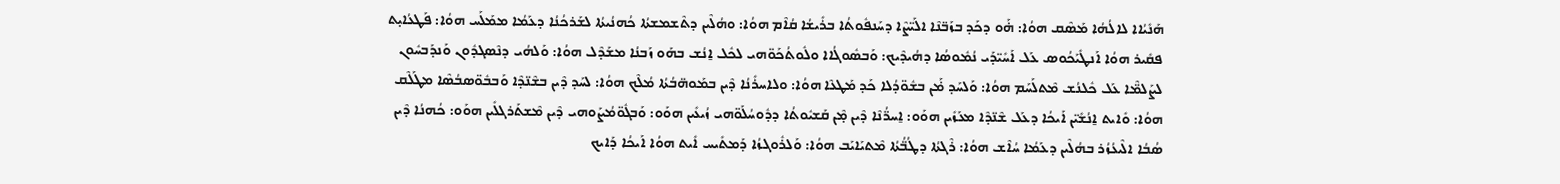ܗܰܢܺܝܳܐܐ ܠܐܠܳܗܳܐ ܡܰܣܶܩ ܗܘܳܐ: ܗ̇ܰܘ ܕܟܰܕ ܒܙܰܒ̈ܢܶܐ ܐܠܰܝ̈ܨܶܐ ܕܚܰܢܦܽܘܬܳܐ ܒܪܺܝܫܳܐ ܩܳܐܶܡ ܗܘܳܐ: ܘܗܳܠܶܝܢ ܕܬܶܫܡܫܬܳܐ ܟܳܗܢܳܝܬܳܐ ܠܫܰܪܟܳܢܳܐ ܕܥܰܡܳܐ ܡܡܰܠܰܚ ܗܘܳܐ: ܦܰܛܥܳܐܝ̣ܬ ܦܩܺܝܪ ܗܘܳܐ ܐܰܢܛܺܝܰܟܳܘܣ ܥܰܠ ܐܰܚܺܝ̈ܕܰܝ ܢܳܡܽܘܣܳܐ ܕܗܳܝܕܶܝܟ: ܘܰܒܣܽܘܓܳܐܐ ܘܠܽܘܬܳܟܰܘ̈ܗܝ ܠܟܽܠ ܐ̱ܢܳܫ ܒܗܰܘ ܙܰܒܢܳܐ ܡܫܰܕܶܠ ܗܘܳܐ: ܘܰܠܗܳܝ ܕܢܶܣܓܕܽܘܢ ܘܰܢܕܰܒܚܽܘܢ ܠܨܰܠܡ̈ܶܐ ܥܰܠ ܟܽܠܢܳܫ ܡܶܬܠܰܚܰܡ ܗܘܳܐ: ܘܰܠܚܰܕ ܡ̇ܰܢ ܒܫܽܘ̈ܕܳܠܐ ܟܰܕ ܡܰܛܥܶܐ ܗܘܳܐ: ܘܠܐܚܪܺܢܳܐ ܕܶܝܢ ܒܡܰܘܗ̈ܒܳܬܳܐ ܡܳܠܶܟ ܗܘܳܐ: ܠܚܰܕ ܕܶܝܢ ܒܫܶܢ̈ܕܶܐ ܘܰܒܒܽܘ̈ܣܒܳܣܶܐ ܡܛܰܠܶܩ ܗܘܳܐ: ܘܺܐܝܬ ܐ̱ܢܳܫܺܝ̈ܢ ܐܰܝܟܳܐ ܕܥܰܠ ܫܶܢ̈ܕܶܐ ܡܥܰܙܺܝܢ ܗܘܰܘ: ܐ̱ܚܪ̈ܳܢܶܐ ܕܶܝܢ ܡ̣ܶܢ ܩܰܫܝܽܘܬܳܐ ܕܕܽܘܚܳܠܰܘ̈ܗܝ ܙܳܝܥܺܝܢ ܗܘܰܘ: ܘܰܒܓܽܘ̈ܡܳܨܰܘܗܝ ܕܶܝܢ ܡܶܫܬܰܪܓܠܺܝܢ ܗܘܰܘ: ܟܳܗܢܳܐ ܕܶܝܢ ܣܳܒܳܐ ܐܠܶܝܥܳܙܳܪ ܒܗܳܠܶܝܢ ܕܥܰܡܳܐ ܚܳܐܶܫ ܗܘܳܐ: ܪܶܓܬܳܐ ܕܛܳܒ̈ܳܬܳܐ ܡܶܬܝܰܐܝܰܒ ܗܘܳܐ: ܘܰܠܪܽܘܓܙܳܐ ܕܰܡܬܺܝܚ ܐܺܝܬ ܗܘܳܐ ܐܰܝܟܳܐ ܕܰܐܝܟ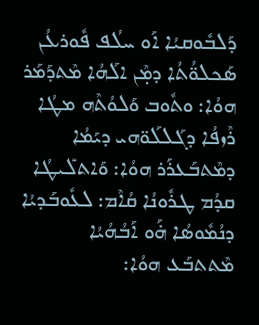ܕܰܠܒܽܘܩܝܳܐ ܐܰܘ ܚܠܳܦ ܦܽܘܪܥܳܢ ܣܰܟܠܘ̈ܳܬܳܐ ܕܡ̣ܶܢ ܐܠܰܗܳܐ ܡܶܬܕܰܡܰܪ ܗܘܳܐ: ܘܬܽܘܒ ܘܰܠܘܳܬܶܗ ܡܛܳܐ ܪܶܙܦܳܐ ܕܓܰܠܠܰܘ̈ܗܝ ܕܝܰܡܳܐ ܕܡܶܬܒܰܥܪܰܪ ܗܘܳܐ: ܘܰܐܬܠܺܝܛܳܐ ܩܕܳܡ ܛܪܽܘܢܳܐ ܩܳܐܶܡ: ܠܥܽܘܒܰܕܝܳܐ ܕܢܳܡܽܘܣܳܐ ܗ̇ܰܘ ܐܰܒܳܗܳܝܳܐ ܡܶܬܬܒܰܥ ܗܘܳܐ: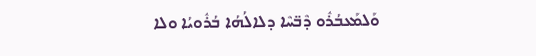ܘܰܠܡܰܥܒܳܪܽܘ ܕܶܒ̈ܚܶܐ ܕܠܐܠܳܗܳܐ ܒܳܪܽܘܝܳܐ ܘܠܐ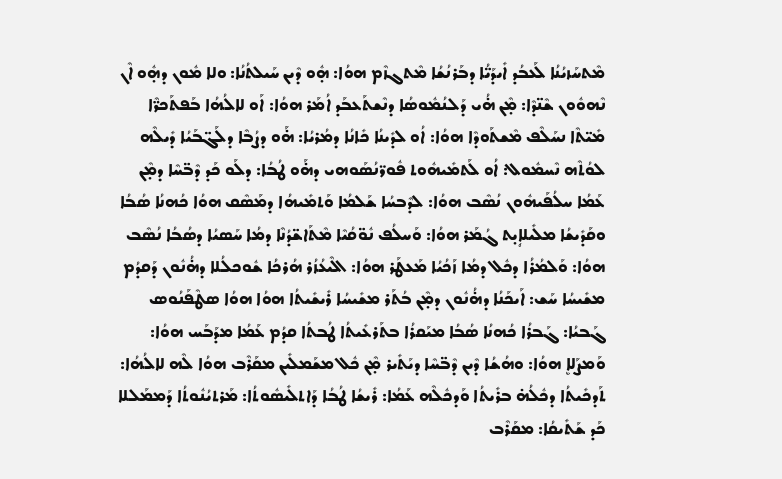ܡܶܬܚܰܙܝܳܢܳܐ ܠܰܥܒܳܕ ܐܺܝܕܰܝ̈ܳܐ ܕܒܰܪܢܳܫܳܐ ܡܶܬܓܙܶܡ ܗܘܳܐ: ܗ̣ܽܘ ܕܶܝܢ ܚܰܝܠܬܳܢܳܐ: ܘܠܐ ܡܽܘܢ ܕܗ̣ܽܘ ܐܶܢ ܢܶܗܘܽܘܢ ܫܶܢ̈ܕܶܐ: ܡ̣ܶܢ ܗ̇ܳܝ ܕܰܠܢܳܡܽܘܣܳܐ ܕܢܶܫܬܰܥܒܰܕ ܐܳܡܰܪ ܗܘܳܐ: ܐܰܘ ܠܐܠܳܗܳܐ ܒܰܦܬܰܟܪ̈ܶܐ ܡܺܝ̈ܬܶܐ ܢܚܰܠܶܦ ܡܶܫܬܰܘܕܶܐ ܗܘܳܐ: ܐܳܘ ܠܕܺܝܢܳܐ ܟܺܐܢܳܐ ܕܡܳܪܝܳܐ: ܗ̇ܰܘ ܕܨܳܒܶܐ ܕܠܰܓ̈ܒܰܝܳܐ ܕܺܝܠܶܗ ܠܘܳܬܶܗ ܢܶܚܡܽܘܠ: ܐܳܘ ܠܰܬܡܺܝܗܽܘܬ ܦܽܘܪ̈ܢܳܣܰܘܗܝ ܕܗ̇ܰܘ ܛܳܒܳܐ: ܕܠܰܘ ܟܰܕ ܕܶܒ̈ܚܶܐ ܕܡ̣ܶܢ ܥܰܡܳܐ ܚܠܳܦܰܝܗܽܘܢ ܢܳܣܶܒ ܗܘܳܐ: ܠܕܶܒܚܳܐ ܫܰܠܡܳܐ ܘܰܬܡܺܝܗܳܐ ܕܡܰܣܶܩ ܗܘܳܐ ܟܳܗܢܳܐ ܣܳܒܳܐ ܘܩܰܕܺܝܫܳܐ ܡܠܺܝܠܐܴܝ̣ܬ ܓܳܡܰܪ ܗܘܳܐ: ܘܰܚܠܳܦ ܢܽܘ̈ܩܳܝܶܐ ܡܶܬܰܐܫ̈ܕܳܢܶܐ ܕܡܳܐ ܚܰܣܝܳܐ ܕܣܳܒܳܐ ܢܳܣܶܒ ܗܘܳܐ: ܘܰܠܡܳܪܳܐ ܕܟܽܠ ܕܡܳܐ ܙܰܟܳܝܳܐ ܡܰܥܛܰܪ ܗܘܳܐ: ܐܠܶܝܥܳܙܳܪ ܗܳܪܟܳܐ ܫܽܘܟܠܳܠܐ ܕܗ̇ܳܢܽܘܢ ܕܰܩܕܳܡ ܡܫܺܝܚܳܐ ܚܰܫ: ܐܰܝܟܰܢܳܐ ܕܗ̇ܳܢܽܘܢ ܕܡ̣ܶܢ ܒܳܬܰܪ ܡܫܺܝܚܳܐ ܪܺܝܫܺܝܬܳܐ ܗܘܳܐ ܗܘܳܐ ܣܛܶܦܰܢܳܘܣ ܓܰܒܝܳܐ: ܓܰܒܪܳܐ ܟܳܗܢܳܐ ܣܳܒܳܐ ܡܝܰܩܪܳܐ ܒܬܰܪܥܺܝܬܳܐ ܛܳܒܬܳܐ ܩܕܳܡ ܥܰܡܳܐ ܡܕܰܒܰܚ ܗܘܳܐ: ܘܰܡܨܰܠܐܷ ܗܘܳܐ: ܘܗܳܫܳܐ ܕܶܝܢ ܕܶܒ̈ܚܶܐ ܕܝܰܬܺܝܪ ܡ̣ܶܢ ܟܽܠ ܡܫܰܡܠܺܝܢ ܡܩܰܪܶܒ ܗܘܳܐ ܠܶܗ ܠܐܠܳܗܳܐ: ܬܰܕܟܺܝܬܳܐ ܕܟܽܠܳܗ̇ ܒܪܺܝܬܳܐ ܘܰܕܟܽܠܶܗ ܥܰܡܳܐ: ܪܺܝܫܳܐ ܛܳܒܳܐ ܕܰܐܬܠܺܝܣܽܘܬܳܐ: ܡܰܪܬܝܳܢܽܘܬܳܐ ܕܰܡܡܰܠܠܐ ܟܰܕ ܫܰܬܺܝܩܳܐ: ܡܩܰܪܶܒ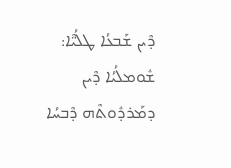ܕܶܝܢ ܫܰܒܥܳܐ ܛܠܳܝ̈ܶܐ: ܫܽܘܡܠܳܝܳܐ ܕܶܝܢ ܕܡܰܪܕܽܘܬܶܗ ܕܶܒܚܳܐ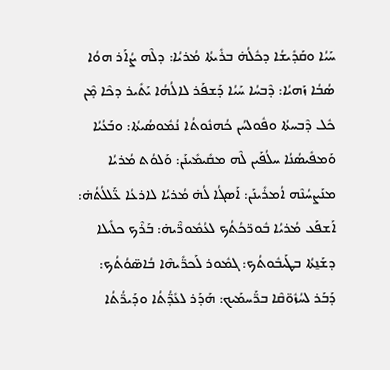ܚܰܝܳܐ ܘܩܰܕܺܝܫܳܐ ܕܟܽܠܳܗ̇ ܒܪܺܝܬܳܐ ܡܳܪܝܳܐ: ܕܠܶܗ ܨܳܐܰܪ ܗܘܳܐ ܣܳܒܳܐ ܙܰܗܝܳܐ: ܕܶܒܚܳܐ ܚܰܝܳܐ ܕܰܫܦܰܪ ܠܐܠܳܗܳܐ ܝܰܬܺܝܪ ܕܟܶܐ ܡ̣ܶܢ ܟܽܠ ܕܶܒܚܬܳܐ ܘܦܽܘܠܚܳܢ ܟܳܗܢܽܘܬܳܐ ܢܳܡܽܘܣܳܝܬܳܐ: ܘܒܰܥܳܝܳܐ ܘܰܡܦܺܝܣܳܢܳܐ ܚܠܳܦܰܝܢ ܠܶܗ ܡܩܺܝܡܺܝܢܰܢ: ܘܰܠܘܳܬ ܡܳܪܝܳܐ ܡܢܰܨܚܳܢܶܗ ܐܳܡܪܺܝܢܰܢ: ܐܰܣܓܳܐ ܠܳܗ̇ ܡܳܪܝܳܐ ܠܐܪܥܳܐ ܥ̈ܰܠܠܳܬܳܗ̇: ܐܰܫܦܰܥ ܡܳܪܝܳܐ ܒܽܘܪ̈ܟܳܬܳܟ ܠܥܳܡܽܘܪ̈ܶܝܗ̇: ܒܰܪܶܟ ܟܠܺܝܠܐ ܕܫܰܢ̱ܬܳܐ ܒܛܰܝܒܽܘܬܳܟ: ܓܡܽܘܪ ܠܰܟܪ̈ܺܝܗܶܐ ܒܳܐܣ̈ܘܳܬܳܟ: ܕܰܒܰܪ ܠܚܳܙܽܘ̈ܩܶܐ ܒܪ̈ܰܚܡܰܝܟ: ܗܰܕܰܪ ܠܥܺܕ̈ܳܬܳܐ ܘܕܰܝܪ̈ܳܬܳܐ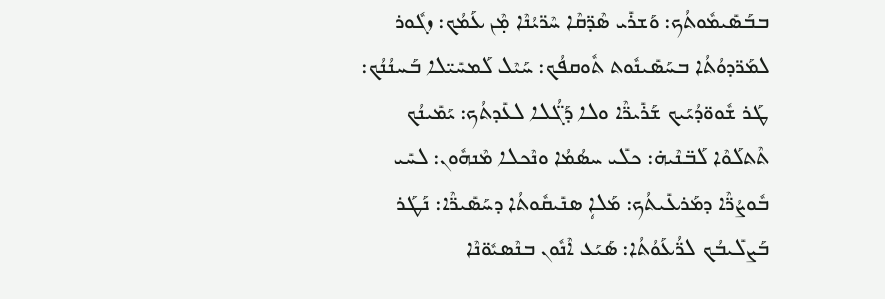ܒܒܰܣܺܝܡܽܘܬܳܟ: ܘܰܫܪܺܝ ܣܶܕ̈ܩܶܐ ܚܶܪ̈ܝܳܢܶܐ ܡ̣ܶܢ ܥܰܡܳܟ: ܙܓܽܘܪ ܠܡܰܪ̈ܕܘܳܬܳܐ ܒܚܰܣܺܝܢܽܘܬ ܬܽܘܩܦܳܟ: ܚܰܝܶܠ ܠܰܡܚܺܝ̈ܠܐ ܒܰܚܢܳܢܳܟ: ܛܰܪ ܫܽܘܘ̈ܕܳܝܰܝܟ ܫܰܪܺܝܪ̈ܶܐ ܘܠܐ ܕܰܓ̈ܳܠܐ ܠܥܺܕܬܳܟ: ܝܰܡܺܝܢܳܟ ܬܶܬܠܰܘܶܐ ܠܰܒ̈ܢܶܝܗ̇: ܟܠܺܝ ܚܣܳܡܳܐ ܘܢܶܟܠܐ ܡܶܢܗܽܘܢ: ܠܚܺܝ ܒܽܘܨܳܪ̈ܶܐ ܕܡܰܪܥܺܝܬܳܟ: ܡܰܠܐܴ ܣܢܺܝܩܽܘܬܳܐ ܕܚܰܣܺܝܪ̈ܶܐ: ܢܰܛܰܪ ܒܰܨܠܺܝܒܳܟ ܠܪ̈ܳܥܰܘܳܬܳܐ: ܣܰܝܰܥ ܐܶܢܽܘܢ ܒܢܶܣܝܽܘ̈ܢܶܐ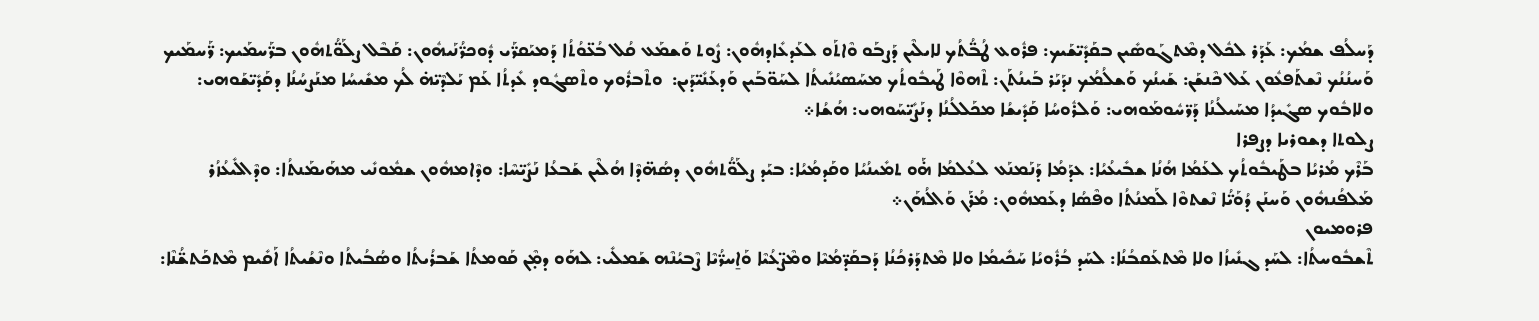ܕܰܚܠܳܦ ܫܡܳܟ: ܥܰܕܰܪ ܠܟܽܠ ܕܡܶܬܓܰܘܣܺܝܢ ܒܩܰܕܺܝ̈ܫܰܝܟ: ܦܪܽܘܥ ܛܳܒ̈ܳܬܳܟ ܠܐܝܠܶܝܢ ܕܰܨܒܰܘ ܘܶܐܬܰܘ ܠܥܰܕܥܺܐܕܗܽܘܢ: ܨܽܘܬ ܘܰܫܡܰܥ ܩܳܠ ܒܳܥ̈ܘܳܬܳܐ ܕܰܡܝܰܩܪ̈ܰܝ ܕܽܘܟܪ̈ܳܢܰܝܗܽܘܢ: ܩܰܒܶܠ ܨܠܰܘ̈ܳܬܗܽܘܢ ܒܪ̈ܰܚܡܰܝܟ: ܪ̈ܰܚܡܰܝܟ ܘܰܚܢܳܢܳܟ ܢܶܫܬܰܦܥܽܘܢ ܥܰܠ ܟܶܢܫܰܢ: ܫܰܝܢܳܟ ܘܰܫܠܳܡܳܟ ܢܕܰܝܰܪ ܒܰܝܢܳܬܰܢ: ܬܶܗܘܶܐ ܛܰܝܒܽܘܬܳܟ ܡܚܰܣܝܳܢܺܝܬܳܐ ܠܚܰܘ̈ܒܰܝܢ ܘܰܕܥܰܢܺܝ̈ܕܰܝܢ:  ܘܬܶܒܪܽܘܟ ܘܬܶܣܓܽܘܕ ܥܺܕܬܳܐ ܥܰܡ ܝܰܠܕܶܝ̈ܗ̇ ܠܳܟ ܡܫܺܝܚܳܐ ܡܢܰܨܚܳܢܳܐ ܕܩܰܕܺܝ̈ܫܰܘܗܝ: ܘܠܐܒܽܘܟ ܣܓܺܝܕܳܐ ܡܚܰܝܠܳܢܳܐ ܕܰܪ̈ܚܽܘܡܰܘܗܝ: ܘܰܠܪܽܘܚܳܐ ܩܰܕܺܝܫܳܐ ܡܟܰܠܠܳܢܳܐ ܕܢܰܨܺܝ̈ܚܰܘܗܝ: ܗܳܫܳܐ܀
ܨܠܘܬܐ ܕܫܘܪܝܐ ܕܨܦܪܐ
ܒܰܪܶܟ ܡܳܪܝܳܐ ܒܛܰܝܒܽܘܬܳܟ ܠܥܰܡܳܐ ܗܳܢܳܐ ܫܒܺܝܥܳܝܳܐ: ܥܕܰܡܳܐ ܕܰܢܰܡܢܰܥ ܠܥܳܠܡܳܐ ܗ̇ܰܘ ܬܡܺܝܢܳܝܳܐ ܘܩܰܕܡܳܝܳܐ: ܒܝܰܕ ܨܠܰܘ̈ܳܬܗܽܘܢ ܕܣܳܗ̈ܕܶܐ ܗܳܠܶܝܢ ܫܰܒܥܳܐ ܢܰܨܺܝ̈ܚܶܐ: ܘܕܶܐܡܗܽܘܢ ܫܡܽܘܢܺܝ ܡܗܰܝܡܰܢܬܳܐ: ܘܕܶܐܠܺܝܥܳܙܳܪ ܡܰܠܦܳܢܗܽܘܢ ܘܰܚܢܰܢ ܕܳܘܰܝ̈ܳܐ ܢܶܫܬܘܶܐ ܠܰܡܢܳܬܳܐ ܘܦܶܣܳܐ ܕܥܰܡܗܽܘܢ: ܡܳܪܰܢ ܘܰܐܠܳܗܰܢ܀
ܦܪܘܡܝܘܢ
ܬܶܫܒܽܘܚܬܳܐ: ܠܚܰܕ ܓܢܺܝܙܳܐ ܘܠܐ ܡܶܬܥܰܩܒܳܢܳܐ: ܠܚܰܕ ܒܳܪܽܘܝܳܐ ܚܰܟܺܝܡܳܐ ܘܠܐ ܡܶܬܕܰܪܟܳܢܳܐ ܕܰܒܩܰܕ̈ܡܳܝܶܐ ܘܡܶܨ̈ܥܳܝܶܐ ܘܰܐ̱ܚܪ̈ܳܝܶܐ ܨܶܒܝܳܢܶܗ ܫܰܡܠܺܝ: ܠܗܰܘ ܕܡ̣ܶܢ ܩܰܘܡܬܳܐ ܫܰܒܪܳܝܬܳܐ ܘܣܳܒܳܝܬܳܐ ܘܢܶܫܳܝܬܳܐ ܐܰܩܺܝܡ ܡܶܬܟܰܬܫ̈ܳܢܶܐ: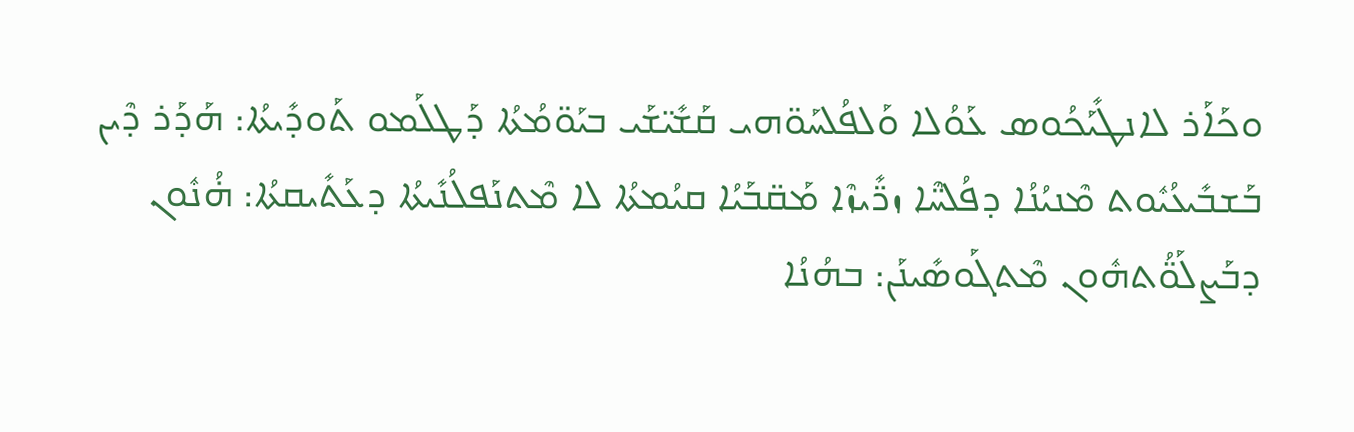ܘܟܰܐܰܪ ܠܐܢܛܺܝܰܟܳܘܣ ܥܰܘܳܠܐ ܘܰܠܦܳܠܚܰܘ̈ܗܝ ܩܰܫܺܝ̈ܫܰܝ ܒܝܰܘ̈ܡܳܬܳܐ ܕܰܛܠܰܡܘ ܬܰܘܕܺܝܬܳܐ: ܗܰܕܰܪ ܕܶܝܢ ܒܰܫܒܺܝܥܳܝܽܘܬ ܡܶܢܝܳܢܳܐ ܕܦܳܠܚ̈ܶܐ ܙܪ̈ܺܝܙܶܐ ܡܰܩ̈ܒܰܝܳܐ ܩܝܳܡܬܳܐ ܠܐ ܡܶܬܢܰܦܠܳܢܺܝܬܳܐ ܕܥܰܬܺܝܩܬܳܐ: ܗ̇ܳܢܽܘܢ ܕܒܰܨܠܰܘ̈ܳܬܗܽܘܢ ܡܶܬܓܰܘܣܺܝܢܰܢ: ܒܗܳܢܳܐ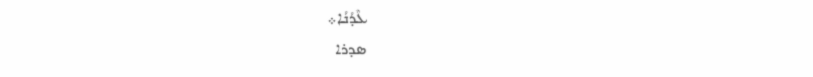ܥܶܕܳܢܳܐ܀
ܣܕܪܐ